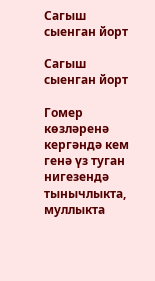Сагыш сыенган йорт

Сагыш сыенган йорт

Гомер көзләренә кергәндә кем генә үз туган нигезендә тынычлыкта, муллыкта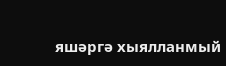яшәргә хыялланмый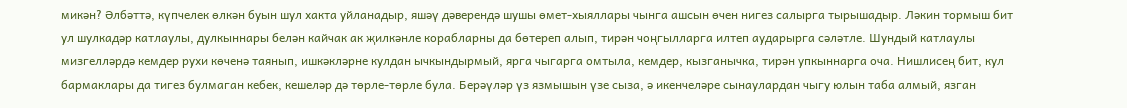микән? Әлбәттә, күпчелек өлкән буын шул хакта уйланадыр, яшәү дәверендә шушы өмет-хыяллары чынга ашсын өчен нигез салырга тырышадыр. Ләкин тормыш бит ул шулкадәр катлаулы, дулкыннары белән кайчак ак җилкәнле корабларны да бөтереп алып, тирән чоңгылларга илтеп аударырга сәләтле. Шундый катлаулы мизгелләрдә кемдер рухи көченә таянып, ишкәкләрне кулдан ычкындырмый, ярга чыгарга омтыла, кемдер, кызганычка, тирән упкыннарга оча. Нишлисең бит, кул бармаклары да тигез булмаган кебек, кешеләр дә төрле-төрле була. Берәүләр үз язмышын үзе сыза, ә икенчеләре сынаулардан чыгу юлын таба алмый, язган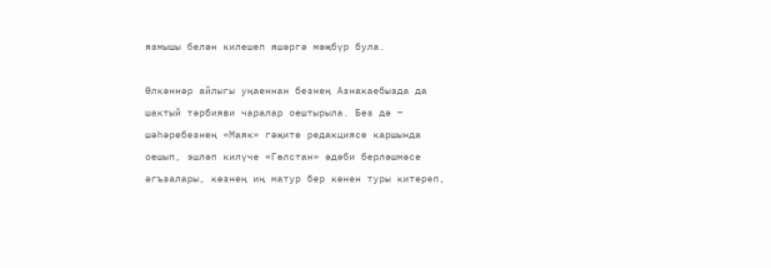язмышы белән килешеп яшәргә мәҗбүр була.

Өлкәннәр айлыгы уңаеннан безнең Азнакаебызда да шактый тәрбияви чаралар оештырыла. Без дә – шәһәребезнең «Маяк» гәҗите редакциясе каршында оешып, эшләп килүче «Гөлстан» әдәби берләшмәсе әгъзалары, көзнең иң матур бер көнен туры китереп,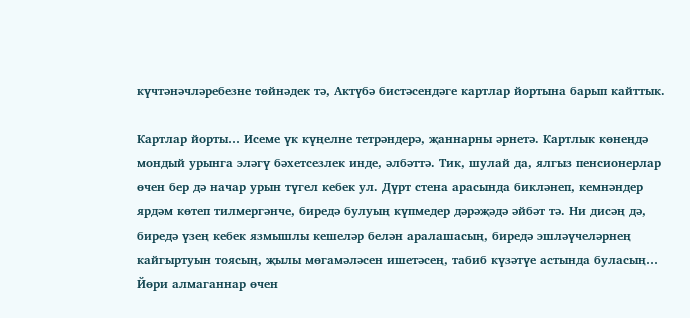күчтәнәчләребезне төйнәдек тә, Актүбә бистәсендәге картлар йортына барып кайттык.

Картлар йорты… Исеме үк күңелне тетрәндерә, җаннарны әрнетә. Картлык көнеңдә мондый урынга эләгү бәхетсезлек инде, әлбәттә. Тик, шулай да, ялгыз пенсионерлар өчен бер дә начар урын түгел кебек ул. Дүрт стена арасында бикләнеп, кемнәндер ярдәм көтеп тилмергәнче, биредә булуың күпмедер дәрәҗәдә әйбәт тә. Ни дисәң дә, биредә үзең кебек язмышлы кешеләр белән аралашасың, биредә эшләүчеләрнең кайгыртуын тоясың, җылы мөгамәләсен ишетәсең, табиб күзәтүе астында буласың… Йөри алмаганнар өчен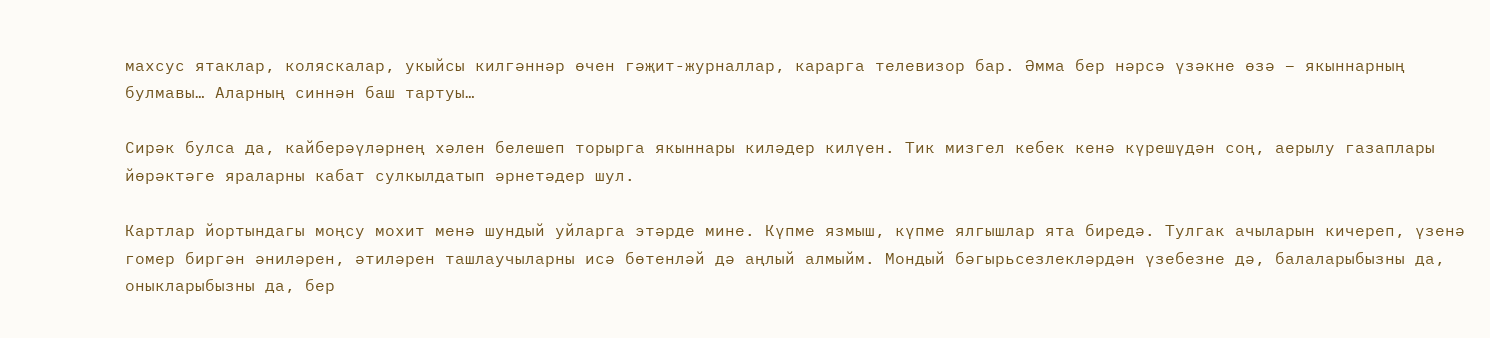махсус ятаклар, коляскалар, укыйсы килгәннәр өчен гәҗит-журналлар, карарга телевизор бар. Әмма бер нәрсә үзәкне өзә – якыннарның булмавы… Аларның синнән баш тартуы…

Сирәк булса да, кайберәүләрнең хәлен белешеп торырга якыннары киләдер килүен. Тик мизгел кебек кенә күрешүдән соң, аерылу газаплары йөрәктәге яраларны кабат сулкылдатып әрнетәдер шул.

Картлар йортындагы моңсу мохит менә шундый уйларга этәрде мине. Күпме язмыш, күпме ялгышлар ята биредә. Тулгак ачыларын кичереп, үзенә гомер биргән әниләрен, әтиләрен ташлаучыларны исә бөтенләй дә аңлый алмыйм. Мондый бәгырьсезлекләрдән үзебезне дә, балаларыбызны да, оныкларыбызны да, бер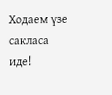Ходаем үзе сакласа иде!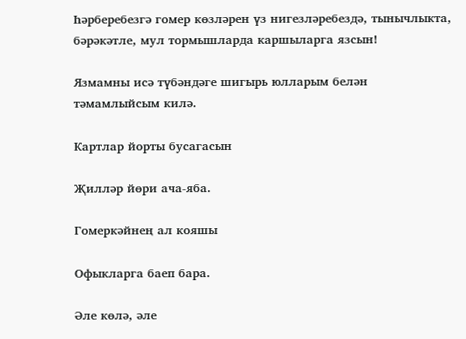Һәрберебезгә гомер көзләрен үз нигезләребездә, тынычлыкта, бәрәкәтле, мул тормышларда каршыларга язсын!

Язмамны исә түбәндәге шигырь юлларым белән тәмамлыйсым килә.

Картлар йорты бусагасын

Җилләр йөри ача-яба.

Гомеркәйнең ал кояшы

Офыкларга баеп бара.

Әле көлә, әле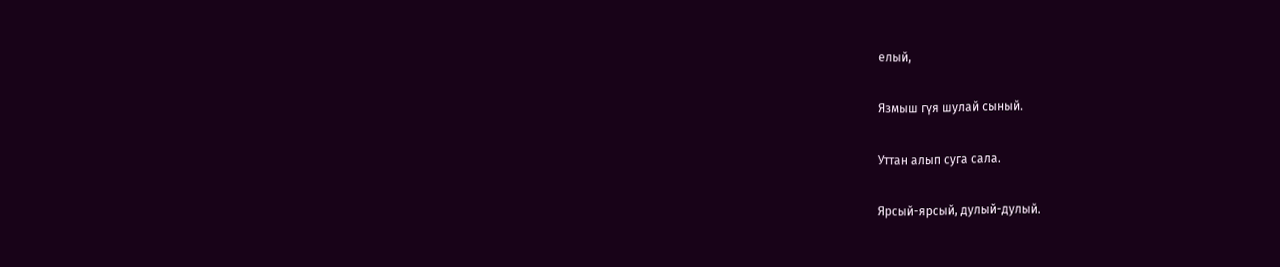елый,

Язмыш гүя шулай сыный.

Уттан алып суга сала.

Ярсый-ярсый, дулый-дулый.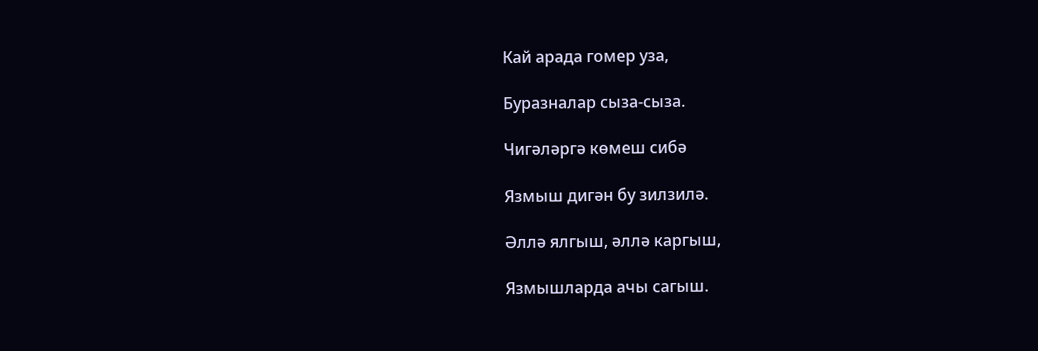Кай арада гомер уза,

Буразналар сыза-сыза.

Чигәләргә көмеш сибә

Язмыш дигән бу зилзилә.

Әллә ялгыш, әллә каргыш,

Язмышларда ачы сагыш.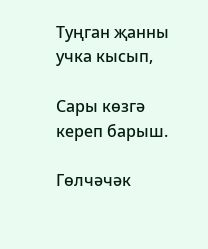Туңган җанны учка кысып,

Сары көзгә кереп барыш.

Гөлчәчәк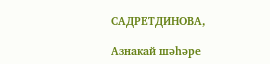САДРЕТДИНОВА,

Азнакай шәһәре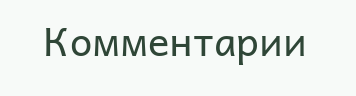Комментарии